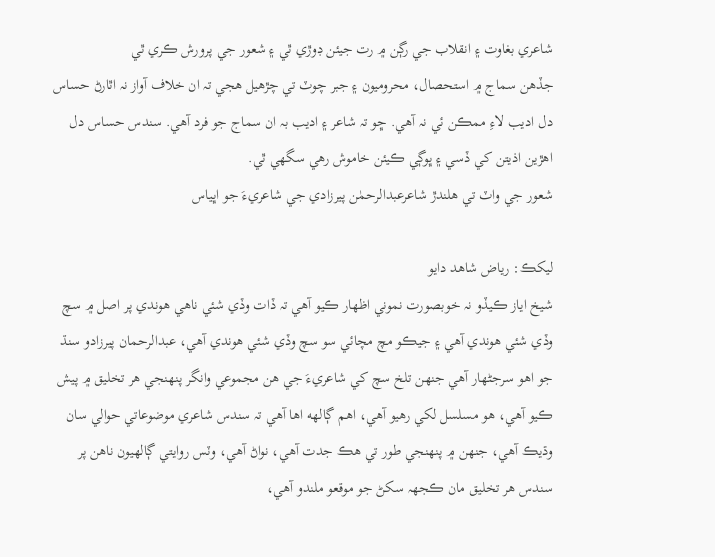شاعري بغاوت ۽ انقلاب جي رڳن ۾ رت جيئن ڊوڙي ٿي ۽ شعور جي پرورش ڪري ٿي
جڏھن سماج ۾ استحصال، محروميون ۽ جبر چوٽ تي چڙھيل ھجي تہ ان خلاف آواز نہ اٿارڻ حساس دل اديب لاءِ ممڪن ئي نہ آھي. ڇو تہ شاعر ۽ اديب بہ ان سماج جو فرد آھي. سندس حساس دل اھڙين اذيتن کي ڏسي ۽ ڀوڳي ڪيئن خاموش رھي سگھي ٿي.
شعور جي واٽ تي هلندڙ شاعرعبدالرحمٰن پيرزادي جي شاعريءَ جو اڀياس

ليکڪ: رياض شاھد دايو
شيخ اياز ڪيڏو نہ خوبصورت نموني اظهار ڪيو آهي تہ ڏات وڏي شئي ناهي هوندي پر اصل ۾ سچ وڏي شئي هوندي آهي ۽ جيڪو مچ مچائي سو سچ وڏي شئي هوندي آهي، عبدالرحمان پيرزادو سنڌ جو اهو سرجڻهار آهي جنهن تلخ سچ کي شاعريءَ جي هن مجموعي وانگر پنهنجي هر تخليق ۾ پيش ڪيو آهي، هو مسلسل لکي رهيو آهي، اهم ڳالهه اها آهي تہ سندس شاعري موضوعاتي حوالي سان وڌيڪ آهي، جنهن ۾ پنهنجي طور تي هڪ جدت آهي، نواڻ آهي، وٽس روايتي ڳالهيون ناهن پر سندس هر تخليق مان ڪجهہ سکڻ جو موقعو ملندو آهي،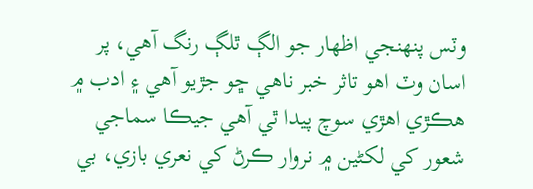وٽس پنهنجي اظهار جو الڳ ٿلڳ رنگ آهي، پر اسان وٽ اهو تاثر خبر ناهي ڇو جڙيو آهي ۽ ادب ۾ ھڪڙي اھڙي سوچ پيدا ٿي آھي جيڪا سماجي شعور کي لکڻين ۾ نروار ڪرڻ کي نعري بازي، بي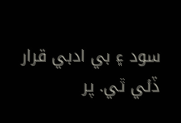سود ۽ بي ادبي قرار ڏئي ٿي. پر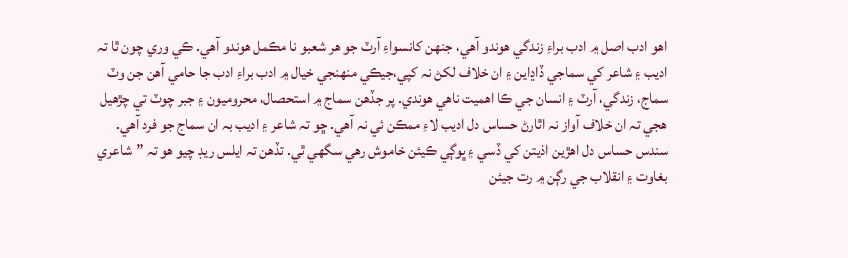اهو ادب اصل ۾ ادب براءِ زندگي هوندو آهي، جنهن کانسواءِ آرٽ جو هر شعبو نا مڪمل هوندو آھي. ڪي وري چون ٿا تہ اديب ۽ شاعر کي سماجي ڏاڍاين ۽ ان خلاف لکڻ نہ کپي،جيڪي منهنجي خيال ۾ ادب براءِ ادب جا حامي آهن جن وٽ سماج، زندگي، آرٽ ۽ انسان جي ڪا اهميت ناهي هوندي. پر جڏھن سماج ۾ استحصال، محروميون ۽ جبر چوٽ تي چڙھيل ھجي تہ ان خلاف آواز نہ اٿارڻ حساس دل اديب لاءِ ممڪن ئي نہ آھي. ڇو تہ شاعر ۽ اديب بہ ان سماج جو فرد آھي. سندس حساس دل اھڙين اذيتن کي ڏسي ۽ ڀوڳي ڪيئن خاموش رھي سگھي ٿي. تڏھن تہ ايلس ريڊ چيو ھو تہ ”شاعري بغاوت ۽ انقلاب جي رڳن ۾ رت جيئن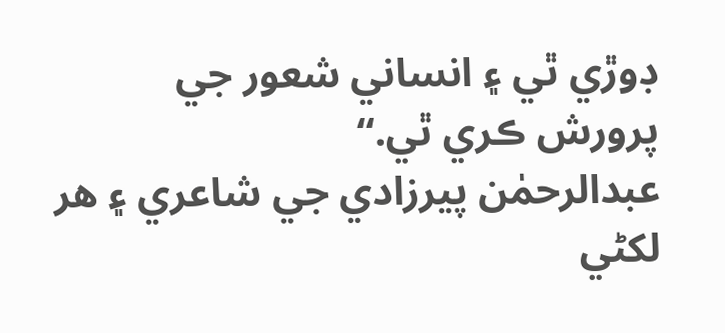ڊوڙي ٿي ۽ انساني شعور جي پرورش ڪري ٿي.“
عبدالرحمٰن پيرزادي جي شاعري ۽ ھر لکڻي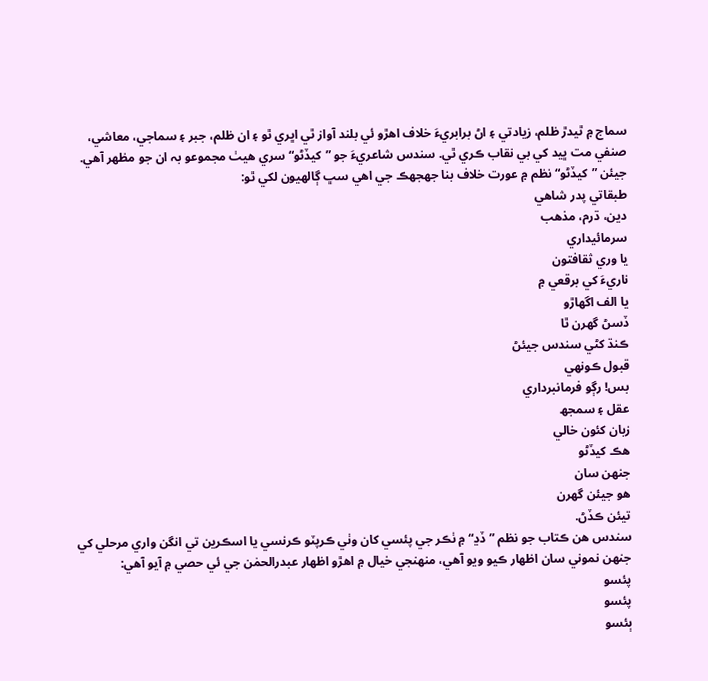سماج ۾ ٿيدڙ ظلم، زيادتي ۽ اڻ برابريءَ خلاف اھڙو ئي بلند آواز ٿي اڀري ٿو ۽ ان ظلم، جبر ۽ سماجي، معاشي، صنفي مت ڀيد کي بي نقاب ڪري ٿي. سندس شاعريءَ جو ”کيڏڻو“ سري ھيٺ مجموعو بہ ان جو مظھر آھي. جيئن ”کيڏڻو“ نظم ۾ عورت خلاف بنا جھجھڪ جي اھي سڀ ڳالھيون لکي ٿو:
طبقاتي پدر شاھي
دين، ڌرم، مذھب
سرمائيداري
يا وري ثقافتون
ناريءَ کي برقعي ۾
يا الف اگھاڙو
ڏسڻ گھرن ٿا
ڪنڌ کڻي سندس جيئڻ
قبول ڪونھي
بس! رڳو فرمانبرداري
عقل ۽ سمجھ
زبان کئون خالي
ھڪ کيڏڻو
جنھن سان
ھو جيئن گھرن
تيئن ڪڏڻ.
سندس ھن ڪتاب جو نظم ”ڏڍ“ ۾ ٺڪر جي پئسي کان وٺي ڪرپٽو ڪرنسي يا اسڪرين تي انگن واري مرحلي کي جنھن نموني سان اظھار ڪيو ويو آھي، منھنجي خيال ۾ اھڙو اظھار عبدرالحمٰن جي ئي حصي ۾ آيو آھي:
پئسو
پئسو
ٻئسو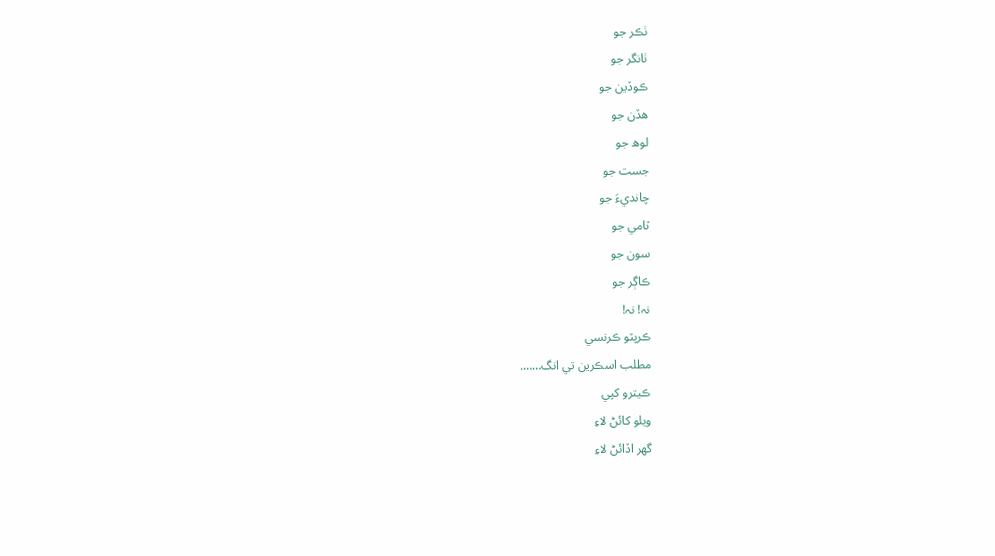ٺڪر جو
ٺانگر جو
ڪوڏين جو
ھڏن جو
لوھ جو
جست جو
چانديءَ جو
ٽامي جو
سون جو
ڪاڳر جو
نہ! نہ!
ڪرپٽو ڪرنسي
مطلب اسڪرين تي انگ…….
ڪيترو کپي
ويلو کائڻ لاءِ
گھر اڏائڻ لاءِ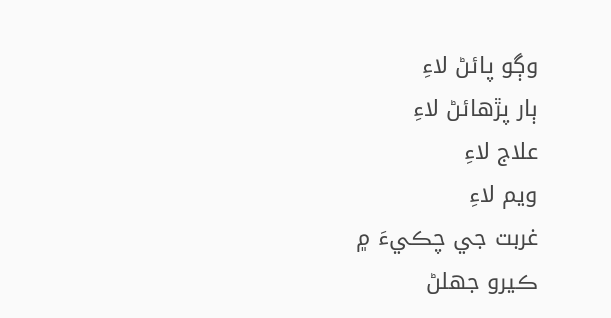وڳو پائڻ لاءِ
ٻار پڙھائڻ لاءِ
علاج لاءِ
ويم لاءِ
غربت جي چڪيءَ ۾
ڪيرو جھلڻ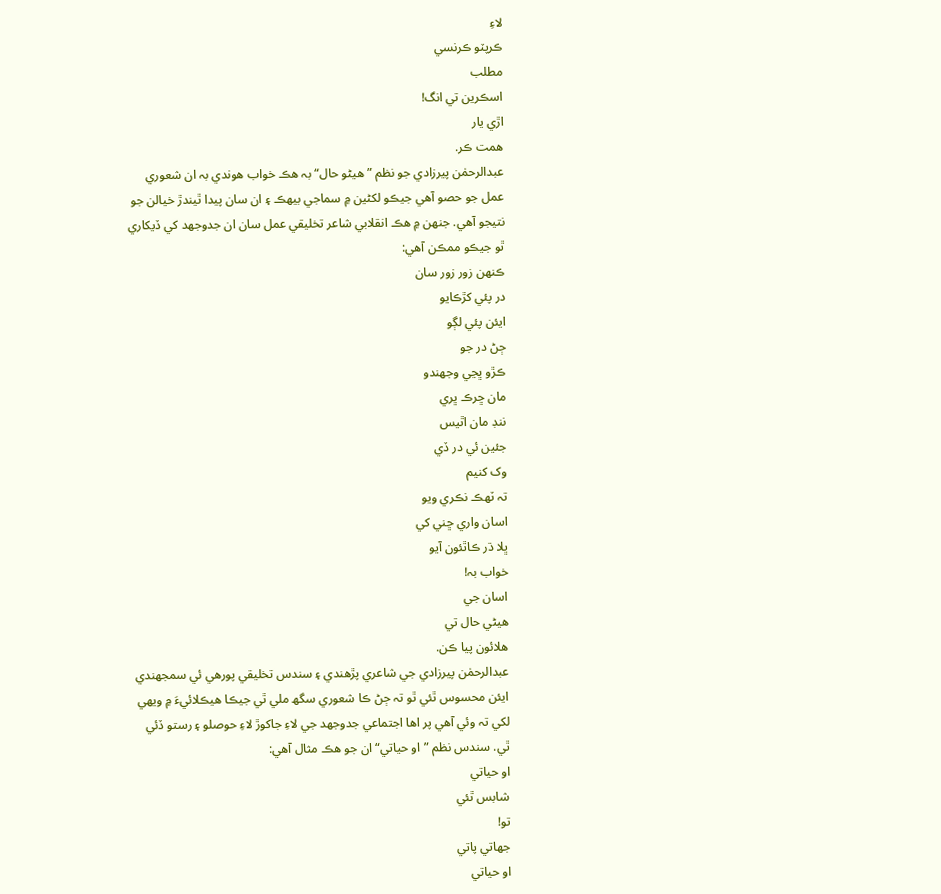لاءِ
ڪرپٽو ڪرنسي
مطلب
اسڪرين تي انگ!
اڙي يار
ھمت ڪر.
عبدالرحمٰن پيرزادي جو نظم ”ھيڻو حال“ بہ ھڪ خواب ھوندي بہ ان شعوري عمل جو حصو آھي جيڪو لکڻين ۾ سماجي بيھڪ ۽ ان سان پيدا ٿيندڙ خيالن جو نتيجو آھي. جنھن ۾ ھڪ انقلابي شاعر تخليقي عمل سان ان جدوجھد کي ڏيکاري ٿو جيڪو ممڪن آھي:
ڪنھن زور زور سان
در پئي کڙڪايو
ايئن پئي لڳو
ڄڻ در جو
ڪڙو ڀڃي وجھندو
مان ڇرڪ ڀري
ننڊ مان اٿيس
جئين ئي در ڏي
وک کنيم
تہ ٽھڪ نڪري ويو
اسان واري ڇني کي
ڀلا ڌر ڪاٿئون آيو
خواب بہ!
اسان جي
ھيڻي حال تي
ھلائون پيا ڪن.
عبدالرحمٰن پيرزادي جي شاعري پڙھندي ۽ سندس تخليقي پورھي ئي سمجھندي ايئن محسوس ٿئي ٿو تہ ڄڻ ڪا شعوري سگھ ملي ٿي جيڪا ھيڪلائيءَ ۾ ويھي لکي تہ وئي آھي پر اھا اجتماعي جدوجھد جي لاءِ جاکوڙ لاءِ حوصلو ۽ رستو ڏئي ٿي. سندس نظم ”او حياتي“ ان جو ھڪ مثال آھي:
او حياتي
شابس ٿئي
تو!
جھاتي پاتي
او حياتي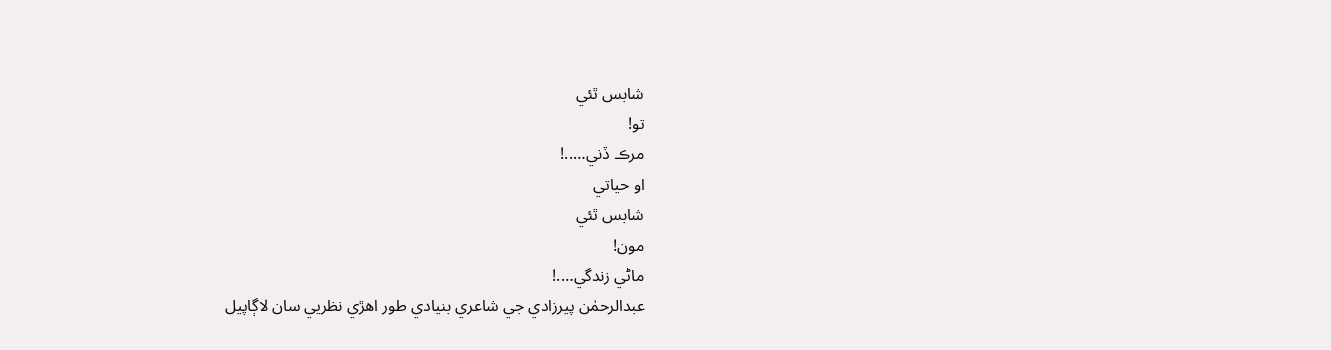شابس ٿئي
تو!
مرڪ ڏني…..!
او حياتي
شابس ٿئي
مون!
ماڻي زندگي….!
عبدالرحمٰن پيرزادي جي شاعري بنيادي طور اھڙي نظريي سان لاڳاپيل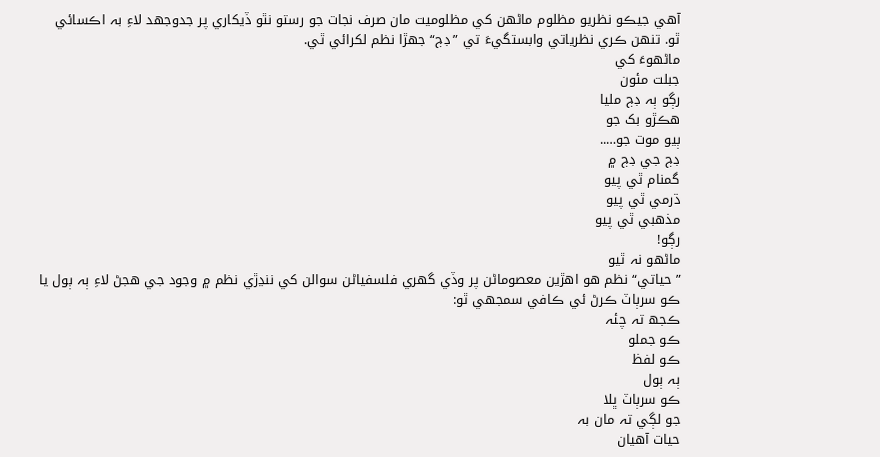آھي جيڪو نظريو مظلوم ماڻھن کي مظلوميت مان صرف نجات جو رستو نٿو ڏيکاري پر جدوجھد لاءِ بہ اڪسائي ٿو. تنھن ڪري نظرياتي وابستگيءَ تي ”ڊڄ“ جھڙا نظم لکرائي ٿي.
ماڻھوءَ کي
جبلت مئون
رڳو ٻہ ڊڄ مليا
ھڪڙو بک جو
ٻيو موت جو…..
ڊڄ جي ڊڄ ۾
گمنام ٿي پيو
ڌرمي ٿي پيو
مذھبي ٿي پيو
رڳو!
ماڻھو نہ ٿيو
”حياتي“ نظم ھو اھڙين معصوماڻن پر وڏي گھري فلسفياڻن سوالن کي ننڍڙي نظم ۾ وجود جي ھجڻ لاءِ ٻہ ٻول يا ڪو سرٻاٽ ڪرڻ ئي ڪافي سمجھي ٿو:
ڪجھ تہ چئہ
ڪو جملو
ڪو لفظ
ٻہ ٻول
ڪو سرٻاٽ ڀلا
جو لڳي تہ مان بہ
حيات آھيان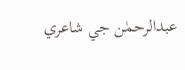عبدالرحمٰن جي شاعري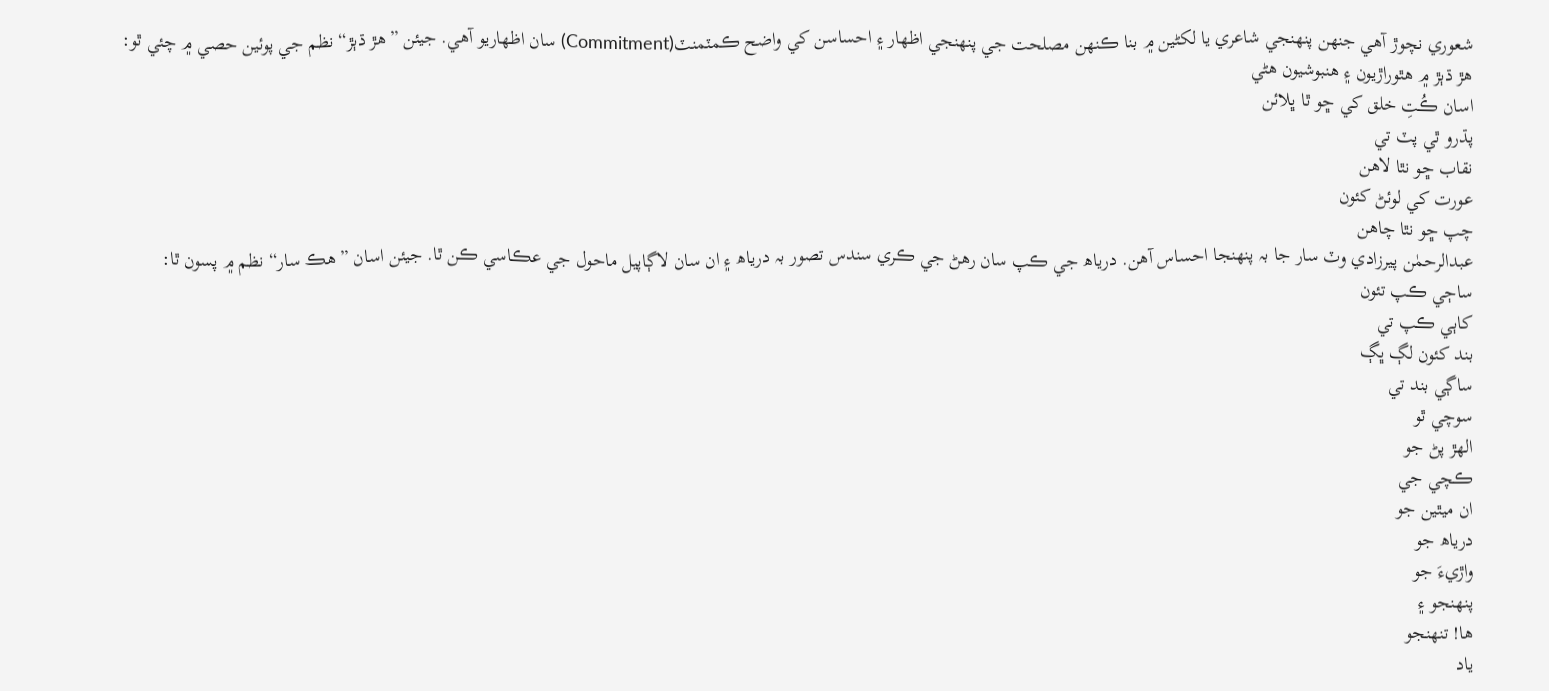شعوري نچوڙ آھي جنھن پنھنجي شاعري يا لکڻين ۾ بنا ڪنھن مصلحت جي پنھنجي اظھار ۽ احساسن کي واضح ڪمٽمنٽ(Commitment) سان اظھاريو آھي. جيئن ”ھڙ ڌٻڙ“ نظم جي پوئين حصي ۾ چئي ٿو:
ھڙ ڌٻڙ ۾ ھٿوراڙيون ۽ ھنبوشيون ھڻي
اسان ڪُتِ خلق کي ڇو ٿا ڀلائن
پڌرو ٿي پٽ تي
نقاب ڇو نٿا لاھن
عورت کي لوئڻ کئون
چپ ڇو نٿا چاھن
عبدالرحمٰن پيرزادي وٽ سار جا بہ پنھنجا احساس آھن. درياھ جي ڪپ سان رھڻ جي ڪري سندس تصور بہ درياھ ۽ ان سان لاڳاپيل ماحول جي عڪاسي ڪن ٿا. جيئن اسان ”ھڪ سار“ نظم ۾ پسون ٿا:
ساڄي ڪپ تئون
کاٻي ڪپ تي
بند کئون لڳ ڀڳ
ساڳي بند تي
سوچي ٿو
الھڙ پڻ جو
ڪچي جي
ان ميٿين جو
درياھ جو
واڙيءَ جو
پنھنجو ۽
ھا! تنھنجو
ياد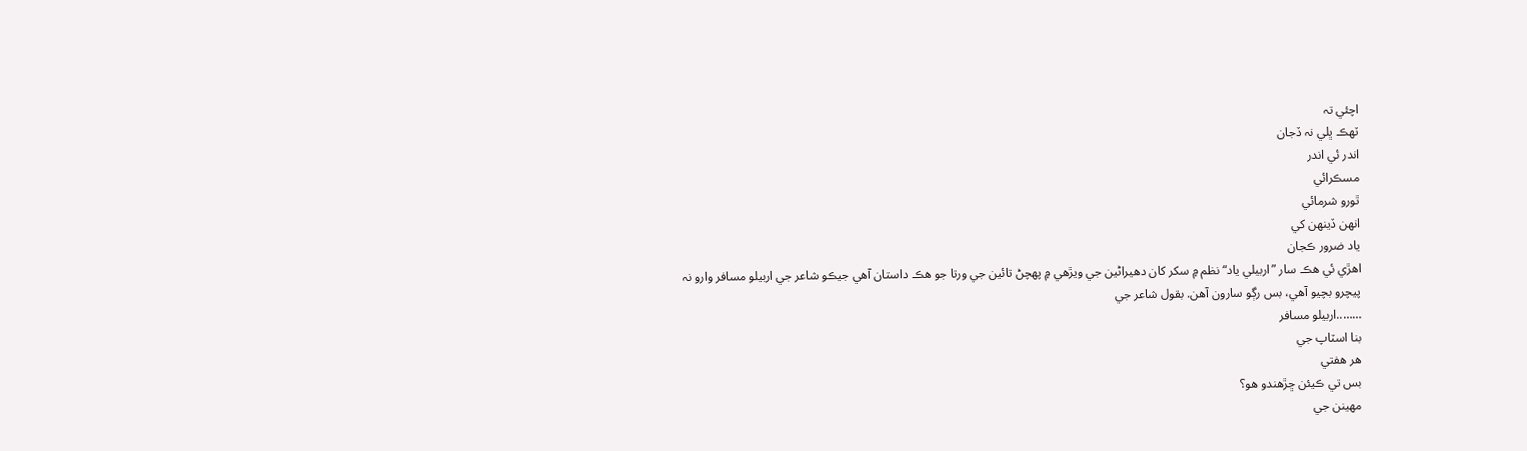اچئي تہ
ٽھڪ ڀلي نہ ڏجان
اندر ئي اندر
مسڪرائي
ٿورو شرمائي
انھن ڏينھن کي
ياد ضرور ڪجان
اھڙي ئي ھڪ سار ”اربيلي ياد“ نظم ۾ سکر کان دھيراڻين جي ويڙھي ۾ پھچڻ تائين جي ورتا جو ھڪ داستان آھي جيڪو شاعر جي اربيلو مسافر وارو نہ پيچرو بچيو آھي، بس رڳو سارون آھن. بقول شاعر جي
……..اربيلو مسافر
بنا اسٽاپ جي
ھر ھفتي
بس تي ڪيئن ڇڙھندو ھو؟
مھينن جي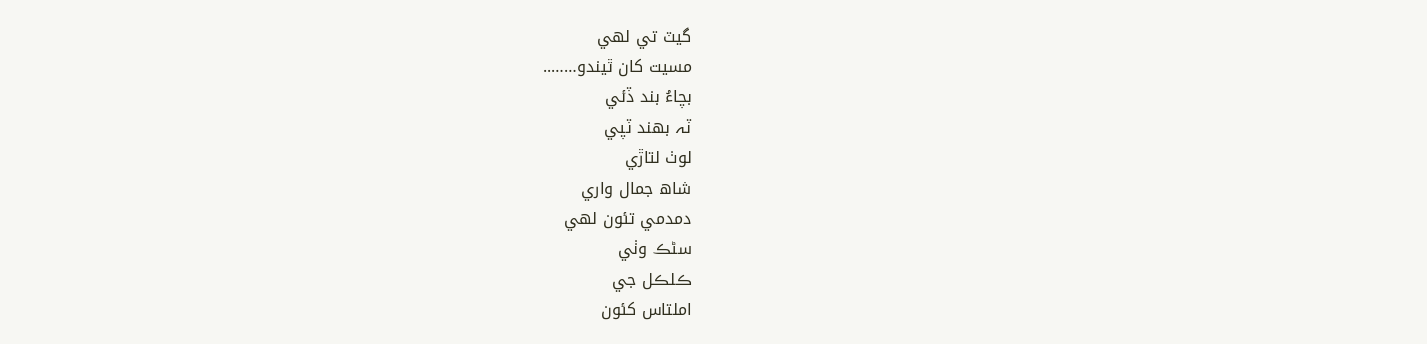گيٽ تي لھي
مسيت کان ٿيندو……..
بچاءُ بند ڏئي
ٽہ بھند ٽپي
لوٺ لتاڙي
شاھ جمال واري
دمدمي تئون لھي
سڻڪ وٺي
ڪلڪل جي
املتاس کئون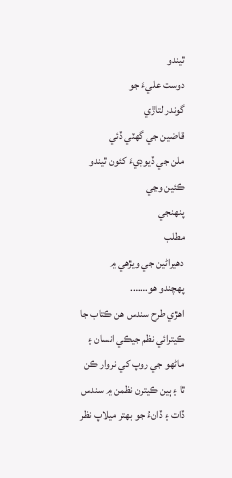ٿيندو
دوست عليءَ جو
گوندر لتاڙي
قاضين جي گھٽي ڏئي
ملن جي ڏيوڊيءَ کئون ٿيندو
ڪئين وڃي
پنھنجي
مطلب
دھيراڻين جي ويڙھي ۾
پھچندو ھو…….
اھڙي طرح سندس ھن ڪتاب جا ڪيترائي نظم جيڪي انسان ۽ ماڻھو جي روپ کي نروار ڪن ٿا ۽ ٻين ڪيترن نظمن ۾ سندس ڏات ۽ ڏانءُ جو بھتر ميلاپ نظر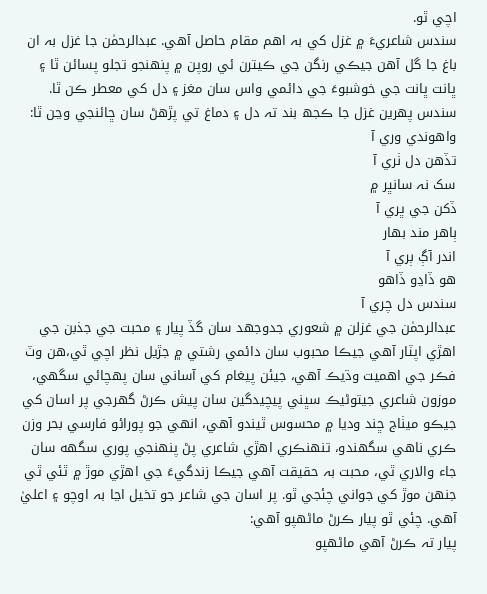اچي ٿو.
سندس شاعريءَ ۾ غزل کي بہ اھم مقام حاصل آھي. عبدالرحمٰن جا غزل بہ ان باغ جا گل آھن جيڪي رنگن جي ڪيترن ئي روپن ۾ پنھنجو تجلو پسائن ٿا ۽ ڀانت ڀانت جي خوشبوءَ جي دائمي واس سان مغز ۽ دل کي معطر ڪن ٿا. سندس پھرين غزل جا ڪجھ بند تہ دل ۽ دماغ تي پڙھڻ سان ڇائنجي وڃن ٿا:
واھوندي وري آ
تڏھن دل ٺري آ
سک نہ سانڀر ۾
ڏکن جي ڀري آ
ٻاھر مند بھار
اندر آڳ ٻري آ
ھو ڏاڍو ڏاھو
سندس دل چري آ
عبدالرحمٰن جي غزلن ۾ شعوري جدوجھد سان گڏ پيار ۽ محبت جي جذبن جي اھڙي اپٽار آھي جيڪا محبوب سان دائمي رشتي ۾ جڙيل نظر اچي ٿي،هن وٽ فڪر جي اهميت وڌيڪ آهي، جيئن پيغام کي آساني سان پهچائي سگهي، موزون شاعري جيتوڻيڪ سڀني پيچيدگين سان پيش ڪرڻ گهرجي پر اسان کي جيڪو ميٺاج ڇند وديا ۾ محسوس ٿيندو آهي، انھي جو پورائو فارسي بحر وزن ڪري ناهي سگهندو، تنهنڪري اهڙي شاعري پڻ پنهنجي پوري سگهه سان جاء والاري ٿي، محبت بہ حقيقت آھي جيڪا زندگيءَ جي اھڙي موڙ ۾ ٿئي ٿي جنھن موڙ کي جواني چئجي ٿو. پر اسان جي شاعر جو تخيل اڃا بہ اوچو ۽ اعليٰ آھي. چئي ٿو پيار ڪرڻ ماڻھپو آھي:
پيار تہ ڪرڻ آھي ماڻھپو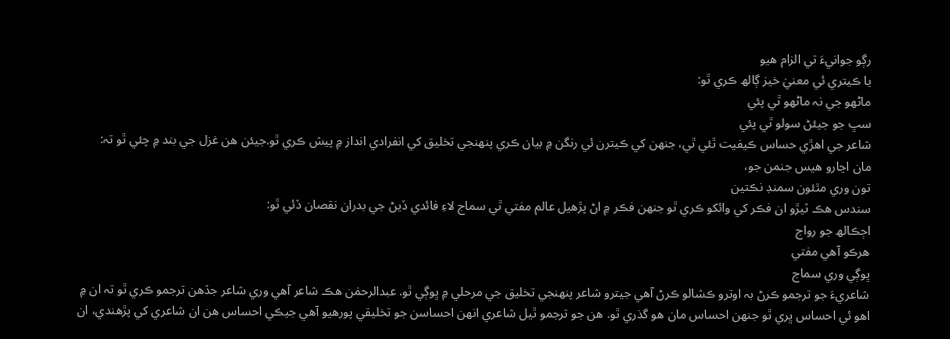رڳو جوانيءَ تي الزام ھيو
يا ڪيتري ئي معنيٰ خيز ڳالھ ڪري ٿو:
ماڻھو جي نہ ماڻھو ٿي پئي
سڀ جو جيئڻ سولو ٿي پئي
شاعر جي اھڙي حساس ڪيفيت ٿئي ٿي، جنھن کي ڪيترن ئي رنگن ۾ بيان ڪري پنھنجي تخليق کي انفرادي انداز ۾ پيش ڪري ٿو.جيئن ھن غزل جي بند ۾ چئي ٿو تہ:
مان اڃارو ھيس جنمن جو،
تون وري مٿئون سمنڊ نڪتين
سندس ھڪ ٽيڙو ان فڪر کي وائکو ڪري ٿو جنھن فڪر ۾ اڻ پڙھيل عالم مفتي ٿي سماج لاءِ فائدي ڏيڻ جي بدران نقصان ڏئي ٿو:
اڄڪالھ جو رواج
ھرڪو آھي مفتي
ڀوڳي وري سماج
شاعريءَ جو ترجمو ڪرڻ بہ اوترو ڪشالو ڪرڻ آھي جيترو شاعر پنھنجي تخليق جي مرحلي ۾ ڀوڳي ٿو. عبدالرحمٰن ھڪ شاعر آھي وري شاعر جڏھن ترجمو ڪري ٿو تہ ان ۾ اھو ئي احساس ڀري ٿو جنھن احساس مان ھو گذري ٿو. ھن جو ترجمو ٿيل شاعري انھن احساسن جو تخليقي پورھيو آھي جيڪي احساس ھن ان شاعري کي پڙھندي، ان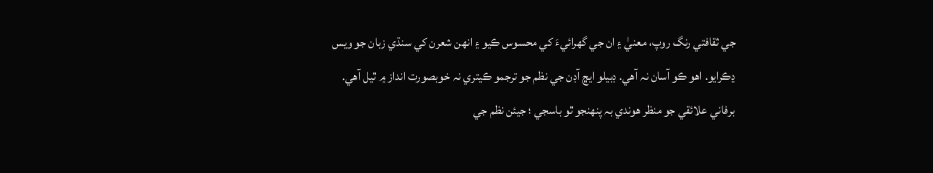جي ثقافتي رنگ روپ، معنيٰ ۽ ان جي گھرائيءَ کي محسوس ڪيو ۽ انھن شعرن کي سنڌي زبان جو ويس ڍڪرايو. اھو ڪو آسان نہ آھي. ڊبيلو ايڇ آڊن جي نظم جو ترجمو ڪيتري نہ خوبصورت انداز ۾ ٿيل آھي. برفاني علائقي جو منظر ھوندي بہ پنھنجو ٿو باسجي ؛ جيئن نظم جي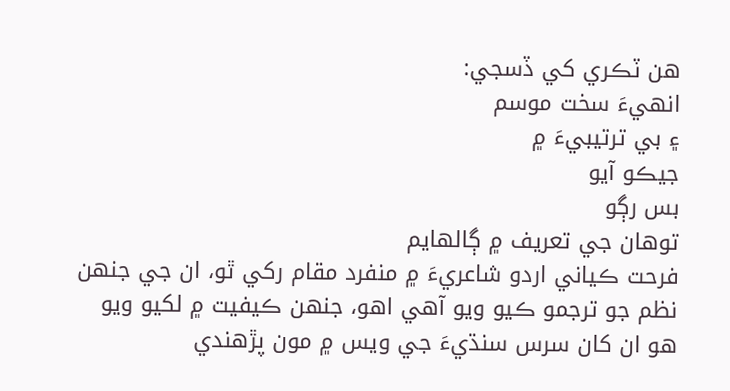ھن ٽڪري کي ڏسجي:
انھيءَ سخت موسم
۽ بي ترتيبيءَ ۾
جيڪو آيو
بس رڳو
توھان جي تعريف ۾ ڳالھايم
فرحت ڪياني اردو شاعريءَ ۾ منفرد مقام رکي ٿو، ان جي جنھن نظم جو ترجمو ڪيو ويو آھي اھو، جنھن ڪيفيت ۾ لکيو ويو ھو ان کان سرس سنڌيءَ جي ويس ۾ مون پڙھندي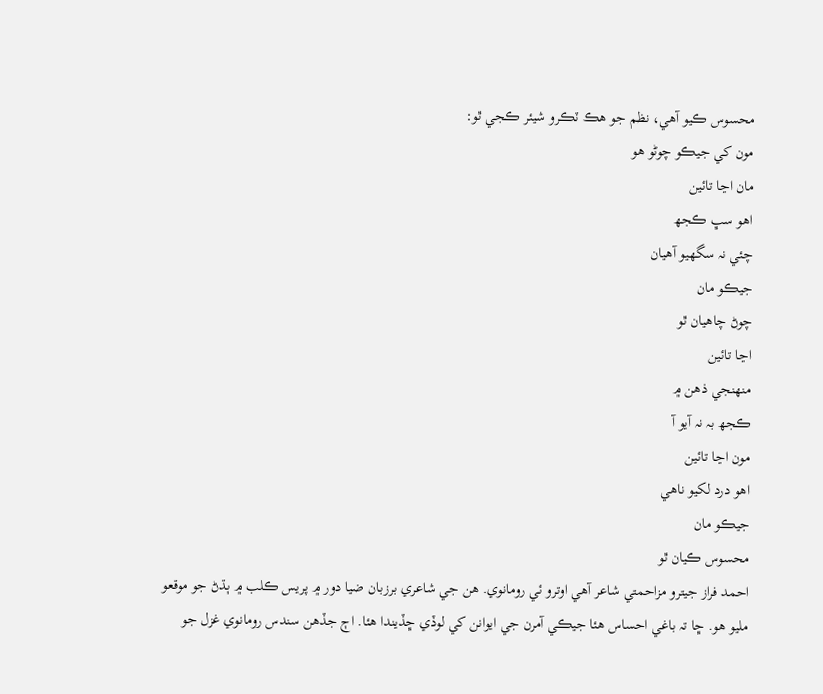محسوس ڪيو آھي، نظم جو ھڪ ٽڪرو شيئر ڪجي ٿو:
مون کي جيڪو چوڻو ھو
مان اڃا تائين
اھو سڀ ڪجھ
چئي نہ سگھيو آھيان
جيڪو مان
چوڻ چاھيان ٿو
اڃا تائين
منھنجي ذھن ۾
ڪجھ بہ نہ آيو آ
مون اڃا تائين
اھو درد لکيو ناھي
جيڪو مان
محسوس ڪيان ٿو
احمد فراز جيترو مزاحمتي شاعر آھي اوترو ئي رومانوي. ھن جي شاعري برزبان ضيا دور ۾ پريس ڪلب ۾ ٻڌڻ جو موقعو مليو ھو. ڇا تہ باغي احساس ھئا جيڪي آمرن جي ايوانن کي لوڏي ڇڏيندا ھئا. اڄ جڏھن سندس رومانوي غزل جو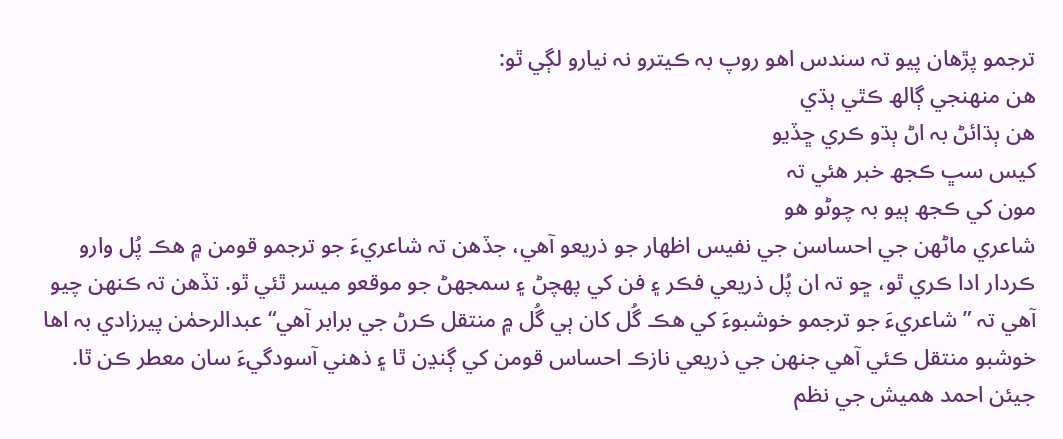ترجمو پڙھان پيو تہ سندس اھو روپ بہ ڪيترو نہ نيارو لڳي ٿو:
ھن منھنجي ڳالھ ڪٿي ٻڌي
ھن ٻڌائڻ بہ اڻ ٻڌو ڪري ڇڏيو
کيس سڀ ڪجھ خبر ھئي تہ
مون کي ڪجھ ٻيو بہ چوڻو ھو
شاعري ماڻھن جي احساسن جي نفيس اظھار جو ذريعو آھي، جڏھن تہ شاعريءَ جو ترجمو قومن ۾ ھڪ پُل وارو ڪردار ادا ڪري ٿو، ڇو تہ ان پُل ذريعي فڪر ۽ فن کي پھچڻ ۽ سمجھڻ جو موقعو ميسر ٿئي ٿو. تڏھن تہ ڪنھن چيو آھي تہ ”شاعريءَ جو ترجمو خوشبوءَ کي ھڪ گُل کان ٻي گُل ۾ منتقل ڪرڻ جي برابر آھي“ عبدالرحمٰن پيرزادي بہ اھا خوشبو منتقل ڪئي آھي جنھن جي ذريعي نازڪ احساس قومن کي ڳنڍن ٿا ۽ ذھني آسودگيءَ سان معطر ڪن ٿا. جيئن احمد ھميش جي نظم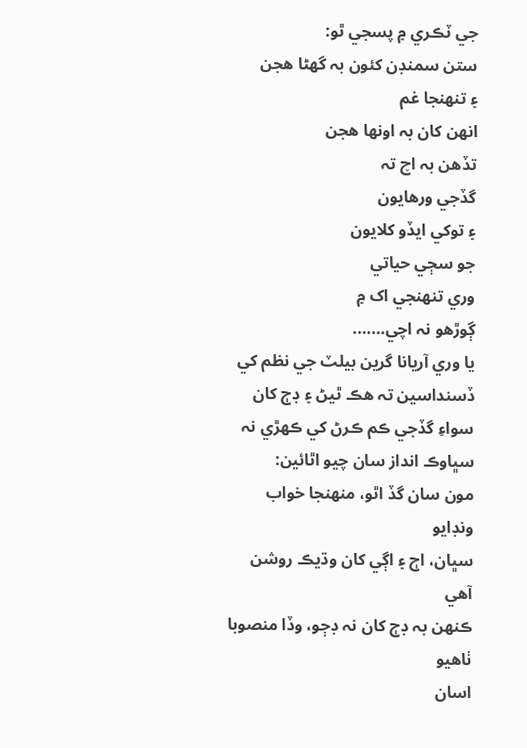جي ٽڪري ۾ پسجي ٿو:
ستن سمنڊن کئون بہ گھڻا ھجن
۽ تنھنجا غم
انھن کان بہ اونھا ھجن
تڏھن بہ اچ تہ
گڏجي ورھايون
۽ توکي ايڏو کلايون
جو سڄي حياتي
وري تنھنجي اک ۾
ڳوڙھو نہ اچي…….
يا وري آريانا گرين بيلٽ جي نظم کي ڏسنداسين تہ ھڪ ٿيڻ ۽ ڊڄ کان سواءِ گڏجي ڪم ڪرڻ کي ڪھڙي نہ سڀاوڪ انداز سان چيو اٿائين:
مون سان گڏ اٿو، منھنجا خواب ونڊايو
سڀان، اڄ ۽ اڳي کان وڌيڪ روشن آھي
ڪنھن بہ ڊڄ کان نہ ڊڄو، وڏا منصوبا ٺاھيو
اسان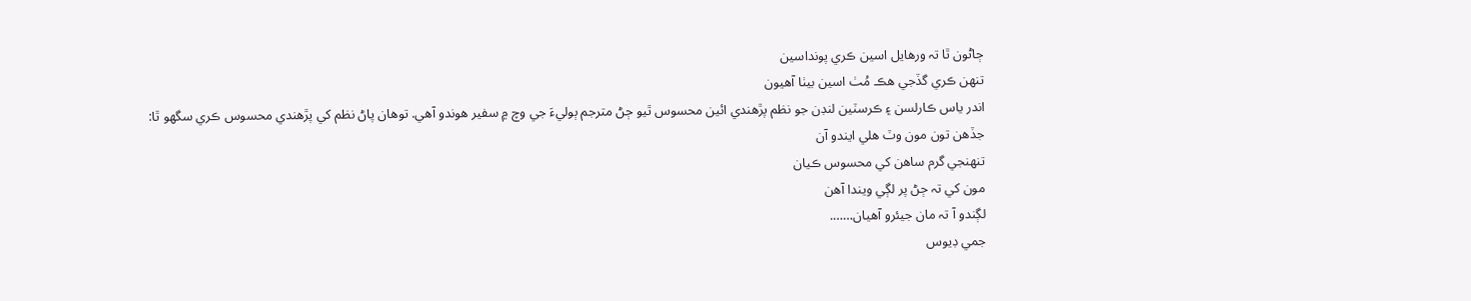ڄاڻون ٿا تہ ورھايل اسين ڪري پونداسين
تنھن ڪري گڏجي ھڪ مُٺ اسين بيٺا آھيون
اندر ياس ڪارلسن ۽ ڪرسٽين لنڊن جو نظم پڙھندي ائين محسوس ٿيو ڄڻ مترجم ٻوليءَ جي وچ ۾ سفير ھوندو آھي. توھان پاڻ نظم کي پڙھندي محسوس ڪري سگھو ٿا:
جڏھن تون مون وٽ ھلي ايندو آن
تنھنجي گرم ساھن کي محسوس ڪيان
مون کي تہ ڄڻ پر لڳي ويندا آھن
لڳندو آ تہ مان جيئرو آھيان…….
جمي ڊيوس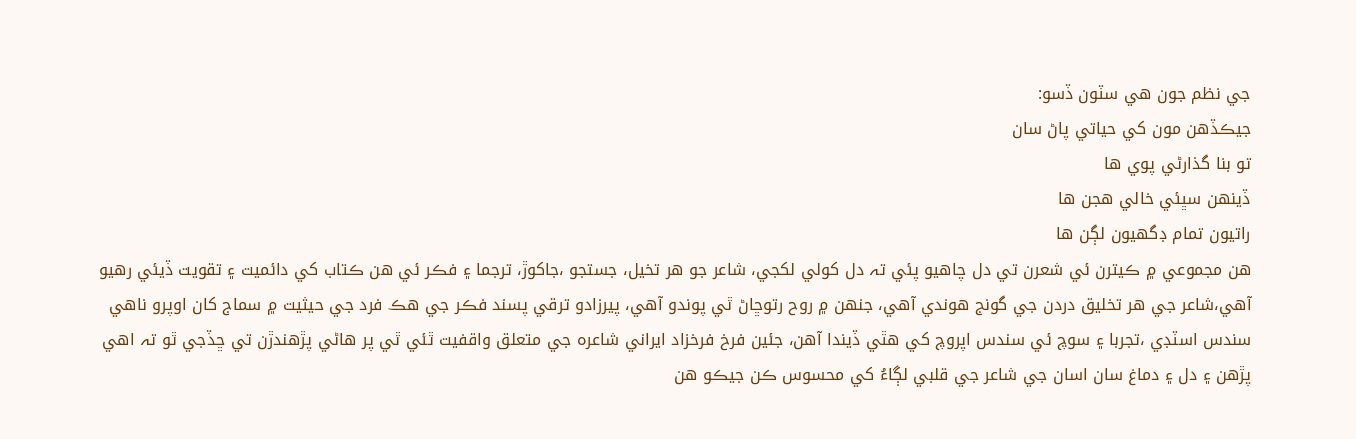جي نظم جون ھي سٽون ڏسو:
جيڪڏھن مون کي حياتي پاڻ سان
تو بنا گذارڻي پوي ھا
ڏينھن سڀئي خالي ھجن ھا
راتيون تمام ڊگھيون لڳن ھا
ھن مجموعي ۾ ڪيترن ئي شعرن تي دل چاھيو پئي تہ دل کولي لکجي، شاعر جو هر تخيل، جستجو ،جاکوڙ، ترجما ۽ فڪر ئي هن ڪتاب کي دائميت ۽ تقويت ڏيئي رهيو آهي،شاعر جي هر تخليق دردن جي گونج هوندي آهي، جنهن ۾ روح رتوڇاڻ ٿي پوندو آهي، پيرزادو ترقي پسند فڪر جي هڪ فرد جي حيثيت ۾ سماج کان اوپرو ناهي سندس اسٽڊي ،تجربا ۽ سوچ ئي سندس اپروچ کي هٿي ڏيندا آهن، جئين فرخ فرخزاد ايراني شاعره جي متعلق واقفيت ٿئي ٿي پر هاڻي پڙھندڙن تي ڇڏجي ٿو تہ اھي پڙھن ۽ دل ۽ دماغ سان اسان جي شاعر جي قلبي لڳاءُ کي محسوس ڪن جيڪو هن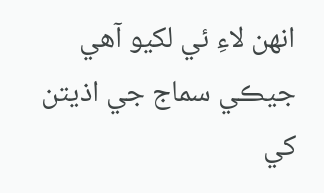انهن لاءِ ئي لکيو آهي جيڪي سماج جي اذيتن کي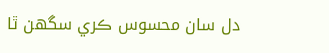دل سان محسوس ڪري سگهن ٿا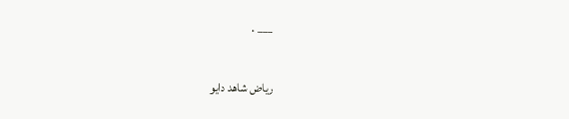___ .

رياض شاھد دايو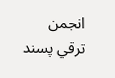انجمن ترقي پسند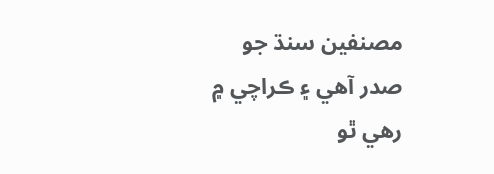مصنفين سنڌ جو صدر آهي ۽ ڪراچي ۾ رھي ٿو